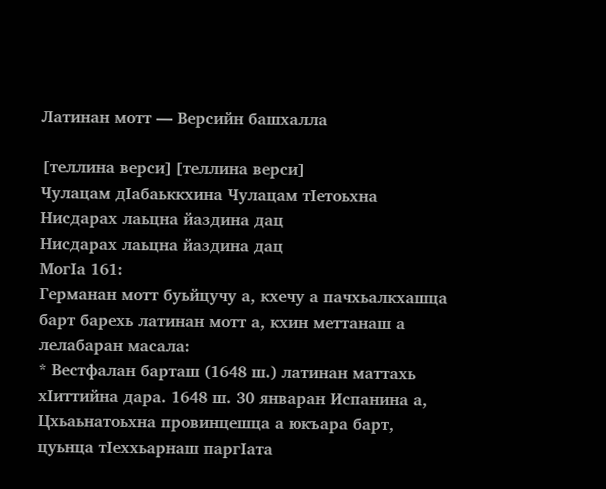Латинан мотт — Версийн башхалла

[теллина верси][теллина верси]
Чулацам дӀабаьккхина Чулацам тӀетоьхна
Нисдарах лаьцна йаздина дац
Нисдарах лаьцна йаздина дац
МогӀа 161:
Германан мотт буьйцучу а, кхечу а пачхьалкхашца барт барехь латинан мотт а, кхин меттанаш а лелабаран масала:
* Вестфалан барташ (1648 ш.) латинан маттахь хӀиттийна дара. 1648 ш. 30 январан Испанина а, Цхьаьнатоьхна провинцешца а юкъара барт, цуьнца тӀеххьарнаш паргӀата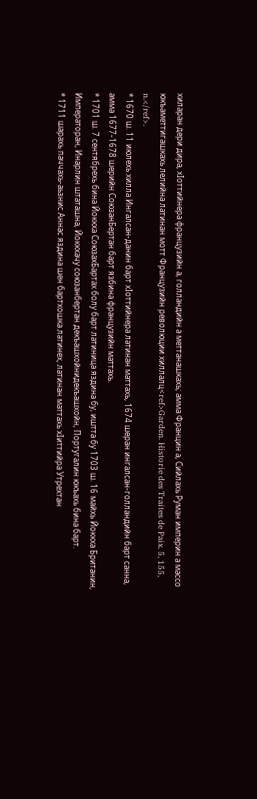хиларан дери дира, хӀоттийнера французийн а, голландийн а меттанашкахь; амма Францин а, Сийлахь Руман империн а массо юкъаметтигашкахь лелийна латинан мотт Французийн революции хиллалц<ref>Garden. Historie des Traites de Paix. 5, 155, n.</ref>.
* 1670 ш. 11 июлехь хилла Ингалсан-данин барт хӀоттийнера латинан маттахь, 1674 шеран ингалсан-голландийн барт санна, амма 1677-1678 шерийн СоюзанБертан барт язбина французийн маттахь.
* 1701 ш. 7 сентябрехь бина Йоккха СоюзахБартах болу барт латиница яздина бу, иштта бу 1703 ш. 16 майхь Йоккха Британин, Императоран, Инарлин штаташна, Йоккхачу союзанбертан декъашхойнидекъашхойн, Португалин юкъахь бина барт.
* 1711 шарахь паччахь-аьзнис Аннас яздина шен бартхошка латинех, латинан маттахь хӀиттийра Утрехтан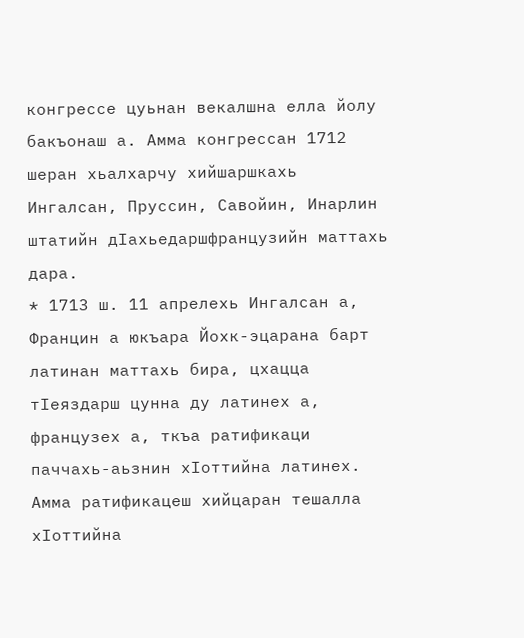конгрессе цуьнан векалшна елла йолу бакъонаш а. Амма конгрессан 1712 шеран хьалхарчу хийшаршкахь Ингалсан, Пруссин, Савойин, Инарлин штатийн дӀахьедаршфранцузийн маттахь дара.
* 1713 ш. 11 апрелехь Ингалсан а, Францин а юкъара Йохк-эцарана барт латинан маттахь бира, цхацца тӀеяздарш цунна ду латинех а, французех а, ткъа ратификаци паччахь-аьзнин хӀоттийна латинех. Амма ратификацеш хийцаран тешалла хӀоттийна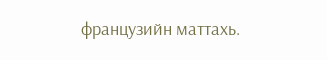французийн маттахь.